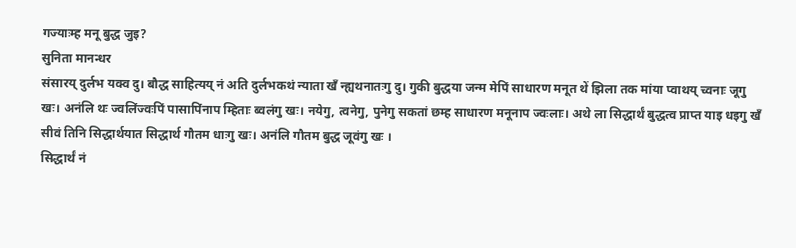गज्याःम्ह मनू बुद्ध जुइ?
सुनिता मानन्धर
संसारय् दुर्लभ यक्व दु। बौद्ध साहित्यय् नं अति दुर्लभकथं न्याता खँ न्ह्यथनातःगु दु। गुकी बुद्धया जन्म मेपिं साधारण मनूत थें झिला तक मांया प्वाथय् च्वनाः जूगु खः। अनंलि थः ज्वलिंज्वःपिं पासापिंनाप म्हिताः ब्वलंगु खः। नयेगु, त्वनेगु, पुनेगु सकतां छम्ह साधारण मनूनाप ज्वःलाः। अथे ला सिद्धार्थं बुद्धत्व प्राप्त याइ धइगु खँ सीवं तिनि सिद्धार्थयात सिद्धार्थ गौतम धाःगु खः। अनंलि गौतम बुद्ध जूवंगु खः ।
सिद्धार्थं नं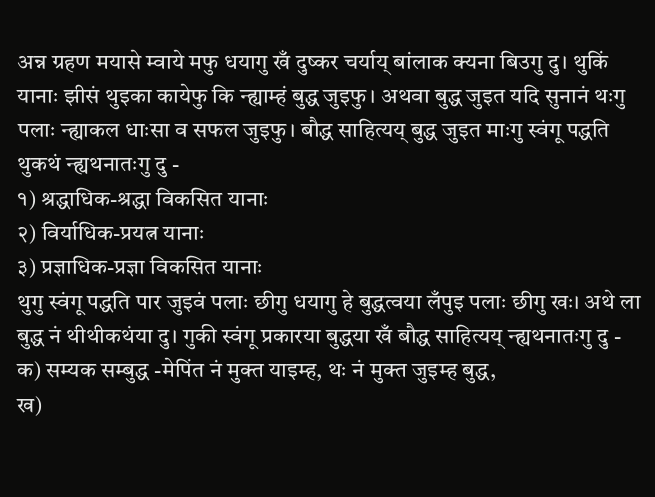अन्न ग्रहण मयासे म्वाये मफु धयागु खँ दुष्कर चर्याय् बांलाक क्यना बिउगु दु। थुकिं यानाः झीसं थुइका कायेफु कि न्ह्याम्हं बुद्ध जुइफु। अथवा बुद्ध जुइत यदि सुनानं थःगु पलाः न्ह्याकल धाःसा व सफल जुइफु। बौद्ध साहित्यय् बुद्ध जुइत माःगु स्वंगू पद्धति थुकथं न्ह्यथनातःगु दु -
१) श्रद्धाधिक-श्रद्धा विकसित यानाः
२) विर्याधिक-प्रयत्न यानाः
३) प्रज्ञाधिक-प्रज्ञा विकसित यानाः
थुगु स्वंगू पद्धति पार जुइवं पलाः छीगु धयागु हे बुद्धत्वया लँपुइ पलाः छीगु खः। अथे ला बुद्ध नं थीथीकथंया दु। गुकी स्वंगू प्रकारया बुद्धया खँ बौद्ध साहित्यय् न्ह्यथनातःगु दु -
क) सम्यक सम्बुद्ध -मेपिंत नं मुक्त याइम्ह, थः नं मुक्त जुइम्ह बुद्ध,
ख)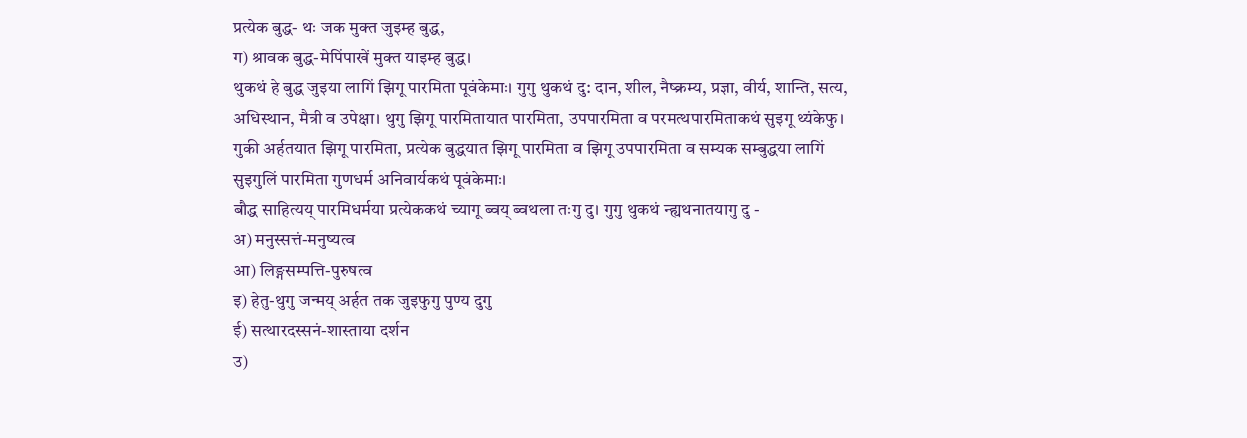प्रत्येक बुद्ध- थः जक मुक्त जुइम्ह बुद्ध,
ग) श्रावक बुद्ध-मेपिंपाखें मुक्त याइम्ह बुद्ध।
थुकथं हे बुद्ध जुइया लागिं झिगू पारमिता पूवंकेमाः। गुगु थुकथं दु: दान, शील, नैष्क्रम्य, प्रज्ञा, वीर्य, शान्ति, सत्य, अधिस्थान, मैत्री व उपेक्षा। थुगु झिगू पारमितायात पारमिता, उपपारमिता व परमत्थपारमिताकथं सुइगू थ्यंकेफु। गुकी अर्हतयात झिगू पारमिता, प्रत्येक बुद्धयात झिगू पारमिता व झिगू उपपारमिता व सम्यक सम्बुद्धया लागिं सुइगुलिं पारमिता गुणधर्म अनिवार्यकथं पूवंकेमाः।
बौद्ध साहित्यय् पारमिधर्मया प्रत्येककथं च्यागू ब्वय् ब्वथला तःगु दु। गुगु थुकथं न्ह्यथनातयागु दु -
अ) मनुस्सत्तं-मनुष्यत्व
आ) लिङ्गसम्पत्ति-पुरुषत्व
इ) हेतु-थुगु जन्मय् अर्हत तक जुइफुगु पुण्य दुगु
ई) सत्थारदस्सनं-शास्ताया दर्शन
उ)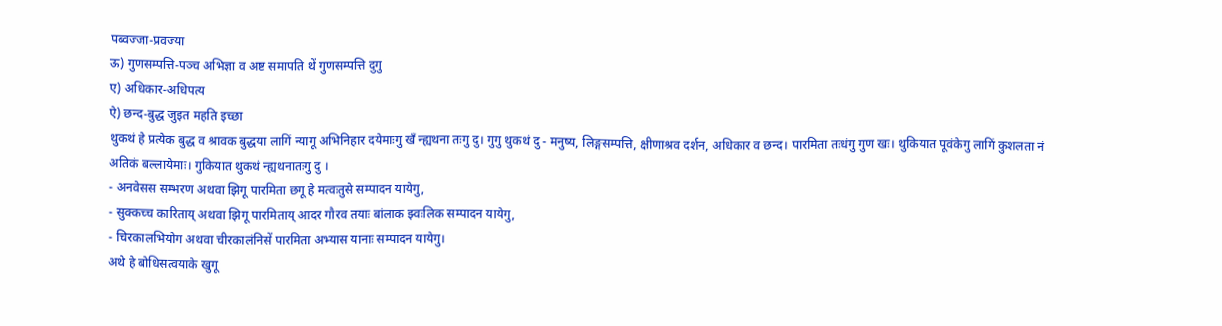पब्वज्जा-प्रवज्या
ऊ) गुणसम्पत्ति-पञ्च अभिज्ञा व अष्ट समापति थें गुणसम्पत्ति दुगु
ए) अधिकार-अधिपत्य
ऐ) छन्द-बुद्ध जुइत महति इच्छा
थुकथं हे प्रत्येक बुद्ध व श्रावक बुद्धया लागिं न्यागू अभिनिहार दयेमाःगु खँ न्ह्यथना तःगु दु। गुगु थुकथं दु - मनुष्य, लिङ्गसम्पत्ति, क्षीणाश्रव दर्शन, अधिकार व छन्द। पारमिता तःधंगु गुण खः। थुकियात पूवंकेगु लागिं कुशलता नं अतिकं बल्लायेमाः। गुकियात थुकथं न्ह्यथनातःगु दु ।
- अनवेसस सम्भरण अथवा झिगू पारमिता छगू हे मत्वःतुसे सम्पादन यायेगु,
- सुक्कच्च कारिताय् अथवा झिगू पारमिताय् आदर गौरव तयाः बांलाक झ्वःलिक सम्पादन यायेगु,
- चिरकालभियोग अथवा चीरकालंनिसें पारमिता अभ्यास यानाः सम्पादन यायेगु।
अथे हे बोधिसत्वयाके खुगू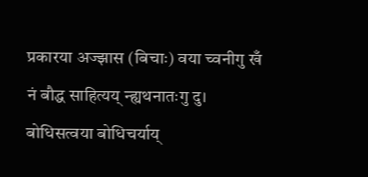प्रकारया अज्झास (बिचाः) वया च्वनीगु खँ नं बौद्ध साहित्यय् न्ह्यथनातःगु दु। बोधिसत्वया बोधिचर्याय्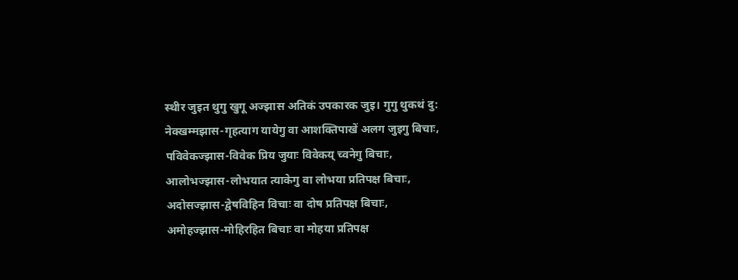स्थीर जुइत थुगु खुगू अज्झास अतिकं उपकारक जुइ। गुगु थुकथं दु:
नेक्खम्मझास-गृहत्याग यायेगु वा आशक्तिपाखें अलग जुइगु बिचाः,
पविवेकज्झास-विवेक प्रिय जुयाः विवेकय् च्वनेगु बिचाः,
आलोभज्झास-लोभयात त्याकेगु वा लोभया प्रतिपक्ष बिचाः,
अदोसज्झास-द्वेषविहिन विचाः वा दोष प्रतिपक्ष बिचाः,
अमोहज्झास-मोहिरहित बिचाः वा मोहया प्रतिपक्ष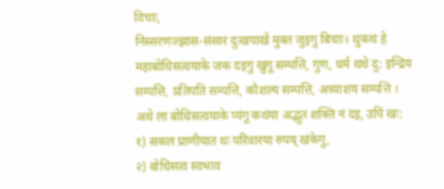विचाः,
निस्सरणज्झास-संसार दुःखपाखें मुक्त जुइगु बिचाः। थुकथं हे महाबोधिसत्वयाके जक दइगु खुगू सम्पत्ति, गुण, धर्म थथे दु: इन्द्रिय सम्पत्ति, प्रतिपति सम्पत्ति, कौशल्य सम्पत्ति, अध्याशय सम्पत्ति ।
अथे ला बोधिसत्वयाके प्यंगू कथंया अद्भुत शक्ति नं दइ, उपिं खः:
१) सकल प्राणीयात थः परिवारया रुपय् खंकेगु,
२) बोधिसत्व स्वभाव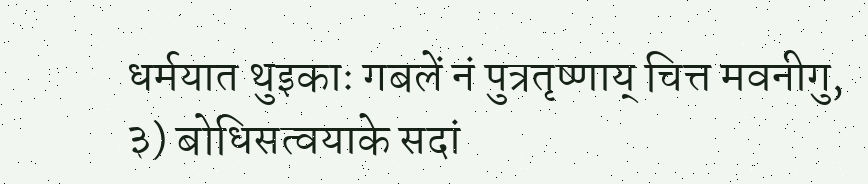धर्मयात थुइकाः गबलें नं पुत्रतृष्णाय् चित्त मवनीगु,
३) बोधिसत्वयाके सदां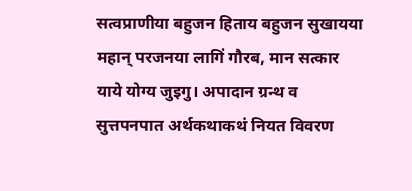सत्वप्राणीया बहुजन हिताय बहुजन सुखायया महान् परजनया लागिं गौरब, मान सत्कार याये योग्य जुइगु। अपादान ग्रन्थ व सुत्तपनपात अर्थकथाकथं नियत विवरण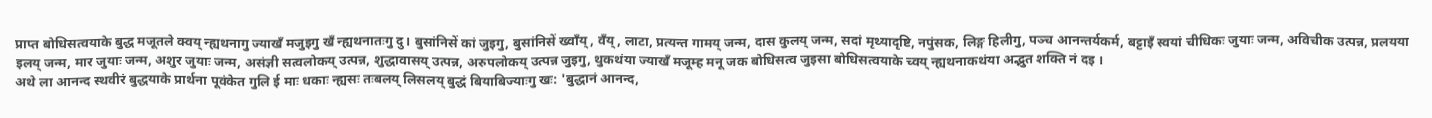प्राप्त बोधिसत्वयाके बुद्ध मजूतले क्वय् न्ह्यथनागु ज्याखँ मजुइगु खँ न्ह्यथनातःगु दु। बुसांनिसें कां जुइगु, बुसांनिसें ख्वाँय्, वँय्, लाटा, प्रत्यन्त गामय् जन्म, दास कुलय् जन्म, सदां मृथ्यादृष्टि, नपुंसक, लिङ्ग हिलीगु, पञ्च आनन्तर्यकर्म, बट्टाइँ स्वयां चीधिकः जुयाः जन्म, अविचीक उत्पन्न, प्रलयया इलय् जन्म, मार जुयाः जन्म, अशुर जुयाः जन्म, असंज्ञी सत्वलोकय् उत्पन्न, शुद्धावासय् उत्पन्न, अरुपलोकय् उत्पन्न जुइगु, थुकथंया ज्याखँ मजूम्ह मनू जक बोधिसत्व जुइसा बोधिसत्वयाके च्वय् न्ह्यथनाकथंया अद्भुत शक्ति नं दइ ।
अथे ला आनन्द स्थवीरं बुद्धयाके प्रार्थना पूवंकेत गुलि ई माः धकाः न्ह्यसः तःबलय् लिसलय् बुद्धं बियाबिज्याःगु खः: 'बुद्धानं आनन्द,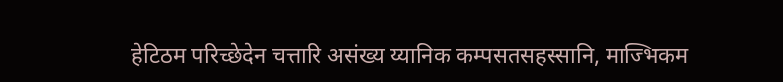हेटिठम परिच्छेदेन चत्तारि असंख्य य्यानिक कम्पसतसहस्सानि, माज्भिकम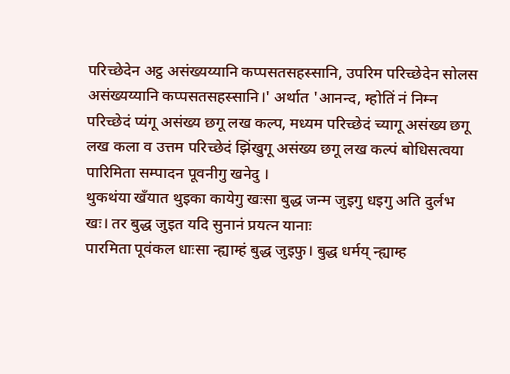परिच्छेदेन अट्ठ असंख्यय्यानि कप्पसतसहस्सानि, उपरिम परिच्छेदेन सोलस असंख्यय्यानि कप्पसतसहस्सानि।' अर्थात 'आनन्द, म्होतिं नं निम्न परिच्छेदं प्यंगू असंख्य छगू लख कल्प, मध्यम परिच्छेदं च्यागू असंख्य छगू लख कला व उत्तम परिच्छेदं झिंखुगू असंख्य छगू लख कल्पं बोधिसत्वया पारिमिता सम्पादन पूवनीगु खनेदु ।
थुकथंया खँयात थुइका कायेगु खःसा बुद्ध जन्म जुइगु धइगु अति दुर्लभ खः। तर बुद्ध जुइत यदि सुनानं प्रयत्न यानाः
पारमिता पूवंकल धाःसा न्ह्याम्हं बुद्ध जुइफु। बुद्ध धर्मय् न्ह्याम्ह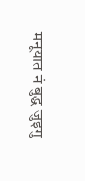मनूयात नं बुद्ध जुइगु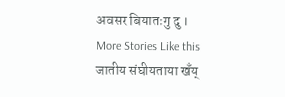अवसर बियातःगु दु ।
More Stories Like this
जातीय संघीयताया खँय्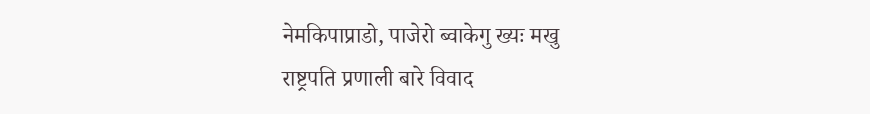नेमकिपाप्राडो, पाजेरो ब्वाकेगु ख्यः मखु
राष्ट्रपति प्रणाली बारे विवाद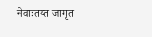नेवाःतय्त जागृत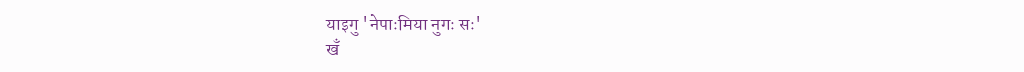याइगु 'नेपाःमिया नुगः सः'
खँ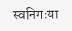स्वनिगःया